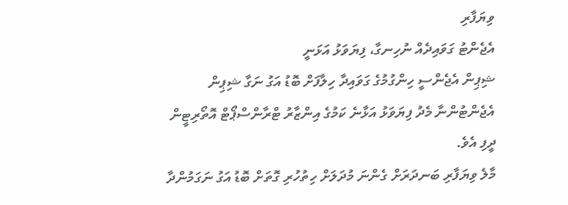ވިޔަފާރި
އެޖެންޓު ގަވައިދެއް ނުހިނގާ، ފިޔަވަޅު އަޅަނީ
ޝިޕިން އެޖެންސީ ހިންގުމުގެ ގަވައިދާ ހިލާފަށް ބޮޑު އަގު ނަގާ ޝިޕިން އެޖެންޓުންނާ މެދު ފިޔަވަޅު އަޅާނެ ކަމުގެ އިންޒާރު ޓްރާންސްޕޯޓް އޮތޯރިޓީން ދީފި އެވެ.
މާލެ ވިޔަފާރި ބަނދަރަށް ގެންނަ މުދަލަށް ހިތުހުރި ގޮތަށް ބޮޑު އަގު ނަގަމުންދާ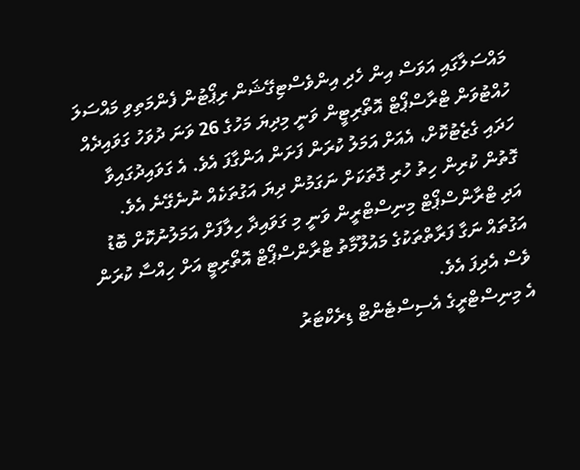މައްސަލާގައި އަވަސް އިން ހެދި އިންވެސްޓިގޭޝަން ރިޕޯޓުން ފެންމަތިވި މައްސަލަ ހުއްޓުވަން ޓްރާސްޕޯޓް އޮތޯރިޓީން ވަނީ މިދިޔަ މަހުގެ 26 ވަނަ ދުވަހު ގަވައިދެއް ހަދައި ގެޒެޓުކޮށް، އެއަށް އަމަލު ކުރަން ފަށަން އަންގާފަ އެވެ. އެ ގަވައިދުގައިވާ ގޮތުން ކުރިން ހިތު ހުރި ގޮތަކަށް ނަގަމުން ދިޔަ އަގުތަކެއް ނުނެގޭނެ އެވެ.
އަދި ޓްރާންސްޕޯޓް މިނިސްޓްރީން ވަނީ މި ގަވައިދާ ހިލާފަށް އަމަލުނުކޮށް ބޮޑު އަގުތައް ނަގާ ފަރާތްތަކުގެ މައުލޫމާތު ޓްރާންސްޕޯޓް އޮތޯރިޓީ އަށް ހިއްސާ ކުރަން ވެސް އެދިފަ އެވެ.
އެ މިނިސްޓްރީގެ އެސިސްޓެންޓް ޑިރެކްޓަރު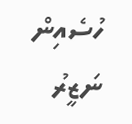ހުސެއިން ނަޒީރު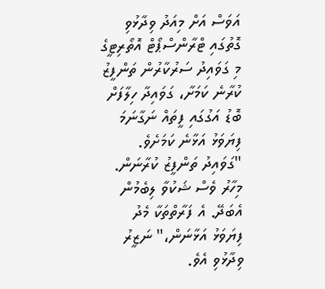އަވަސް އަށް މިއަދު ވިދާޅުވި ގޮތުގައި ޓްރާންސްޕޯޓް އޮތޯރިޓީގެ މި ގަވައިދު ސަރުކާރުން ތަންފީޒު ކުރާނެ ކަމަށާ، ގަވައިދާ ހިލާފަށް ބޮޑު އަގުގައި ފީތައް ނަގާނަމަ ފިޔަވަޅު އަޅާނެ ކަމަށެވެ.
"ގަވައިދު ތަންފީޒު ކުރާނަން. މިހާރު ވެސް ޝަކުވާ ލިބެމުން އެބަދޭ. އެ ފަރާތްތަކާ މެދު ފިޔަވަޅު އަޅާނަން،" ނަޒީރު ވިދާޅުވި އެވެ.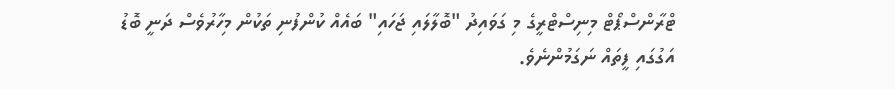ޓްރާންސްޕޯޓް މިނިސްޓްރީގެ މި ގަވައިދު "ބޮލާލައި ޖަހައި" ބައެއް ކުންފުނި ތަކުން މިހާރުވެސް ދަނީ ބޮޑު އަގުގައި ފީތައް ނަގަމުންނެވެ.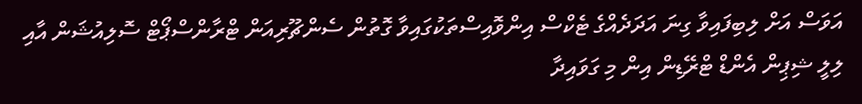އަވަސް އަށް ލިބިފައިވާ ގިނަ އަދަދެއްގެ ޓެކްސް އިންވޮއިސްތަކުގައިވާ ގޮތުން ސެންޗޫރިއަން ޓްރާންސްޕޯޓް ސޮލިއުޝަން އާއި ލިލީ ޝިޕިން އެންޑް ޓްރޭޑިން އިން މި ގަވައިދާ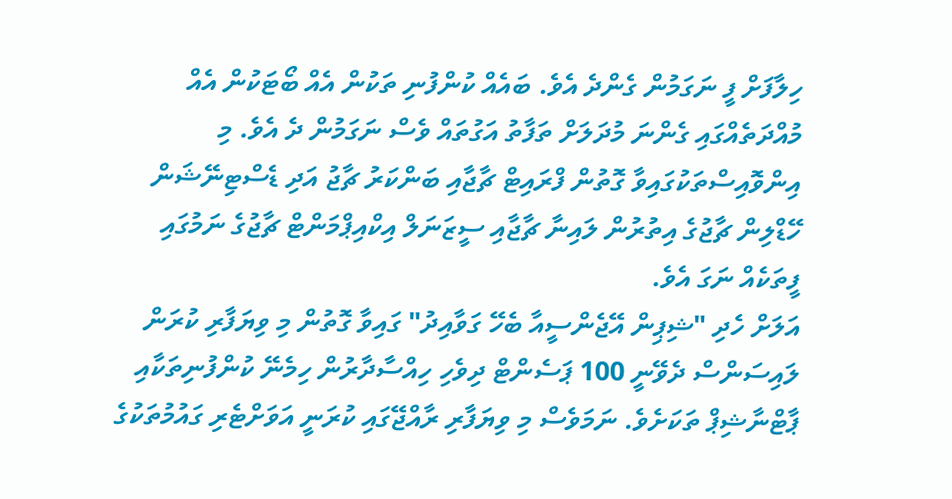ހިލާފަށް ފީ ނަގަމުން ގެންދެ އެވެ. ބައެއް ކުންފުނި ތަކުން އެއް ބޯޓަކުން އެއް މުއްދަތެއްގައި ގެންނަ މުދަލަށް ތަފާތު އަގުތައް ވެސް ނަގަމުން ދެ އެވެ. މި އިންވޮއިސްތަކުގައިވާ ގޮތުން ފްރައިޓް ޗާޖާއި ބަންކަރު ޗާޖު އަދި ޑެސްޓިނޭޝަން ހޭޑްލިން ޗާޖުގެ އިތުރުން ލައިނާ ޗާޖާއި ސީޒަނަލް އިކްއިޕްމަންޓް ޗާޖުގެ ނަމުގައި ފީތަކެއް ނަގަ އެވެ.
އަލަށް ހެދި "ޝިޕިން އޭޖެންސީއާ ބެހޭ ގަވާއިދު" ގައިވާ ގޮތުން މި ވިޔަފާރި ކުރަން ލައިސަންސް ދެވޭނީ 100 ޕަސެންޓް ދިވެހި ހިއްސާދާރުން ހިމެނޭ ކުންފުނިތަކާއި ޕާޓްނާޝިޕް ތަކަށެވެ. ނަމަވެސް މި ވިޔަފާރި ރާއްޖޭގައި ކުރަނީ އަވަށްޓެރި ގައުމުތަކުގެ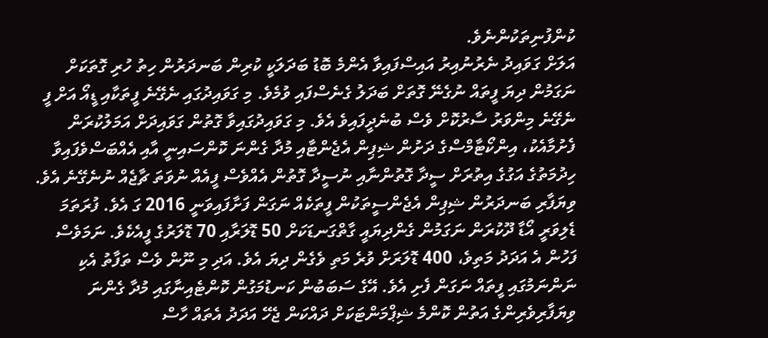ކުންފުނިތަކުންނެވެ.
އަލަށް ގަވައިދު ނެރުނުއިރު އައިސްފައިވާ އެންމެ ބޮޑު ބަދަލަކީ ކުރިން ބަނދަރުން ހިތު ހުރި ގޮތަކަށް ނަގަމުން ދިޔަ ފީތައް ނުގެނޭ ގޮތަށް ބަދަލު ގެނެސްފައި ވުމެވެ. މި ގަވައިދުގައި ނެގޭނެ ފީތަކާއި ޑީއޯ އަށް ފީ ނެގޭނެ މިންވަރު ސާރުކޮށް ވެސް ބުނެދީފައިވެ އެވެ. މި ގަވައިދުގައިވާ ގޮތުން ގަވައިދަށް އަމަލުކުރަން ފެށުމާއެކު، އިންކޯޓާމްސްގެ ދަށުން ޝިޕިން އެޖެންޓާއި މުދާ ގެންނަ ކޮންސައިނީ އާއި އެއްބަސްވެފައިވާ ހިދުމަތުގެ އަގުގެ އިތުރަށް ސީދާ ގޮތުންނާއި ނުސީދާ ގޮތުން އެއްވެސް ފީއެއް ނުވަތަ ޗާޖެއް ނުނެގޭނެ އެވެ.
ވިޔަފާރި ބަނދަރުން ޝިޕިން އެޖެންސީތަކުން ފީތަކެއް ނަގަން ފަށާފައިވަނީ 2016 ގަ އެވެ. ފުރަތަމަ ޑެލިވަރީ އޯޑާ ދޫކުރަން ނަގަމުން ގެންދިޔައީ ގާތްގަނޑަކަށް 50 ޑޮލަރާއި 70 ޑޮލަރުގެ ފީއެކެވެ. ނަމަވެސް ފަހުން އެ އަދަދު މަތިވެ، 400 ޑޮލަރަށް ވުރެ މަތި ވެގެން ދިޔަ އެވެ. އަދި މި ނޫން ވެސް ތަފާތު އެކި ނަންނަމުގައި ފީތައް ނަގަން ފެށި އެވެ. އޭގެ ސަބަބުން ކަނޑުމަގުން ކޮންޓެއިނާގައި މުދާ ގެންނަ ވިޔަފާރިވެރިންގެ އަތުން ކޮންމެ ޝިޕްމަންޓަކަށް ދައްކަން ޖެހޭ އަދަދު އެތައް ހާސް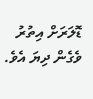ޑޮލަރަށް އިތުރު ވެގެން ދިޔަ އެވެ.